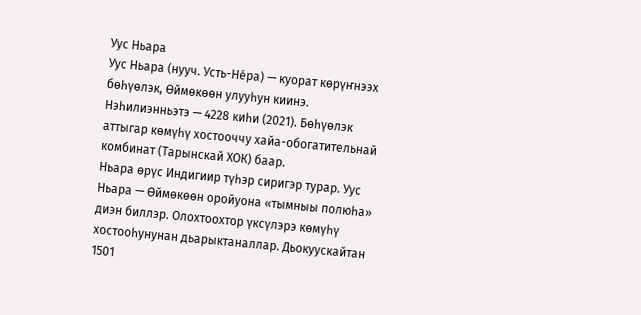Уус Ньара
Уус Ньара (нууч. Усть-Не́ра) — куорат көрүҥнээх бөһүөлэк, Өймөкөөн улууһун киинэ. Нэһилиэнньэтэ — 4228 киһи (2021). Бөһүөлэк аттыгар көмүһү хостооччу хайа-обогатительнай комбинат (Тарынскай ХОК) баар.
Ньара өрүс Индигиир түһэр сиригэр турар. Уус Ньара — Өймөкөөн оройуона «тымныы полюһа» диэн биллэр. Олохтоохтор үксүлэрэ көмүһү хостооһунунан дьарыктаналлар. Дьокуускайтан 1501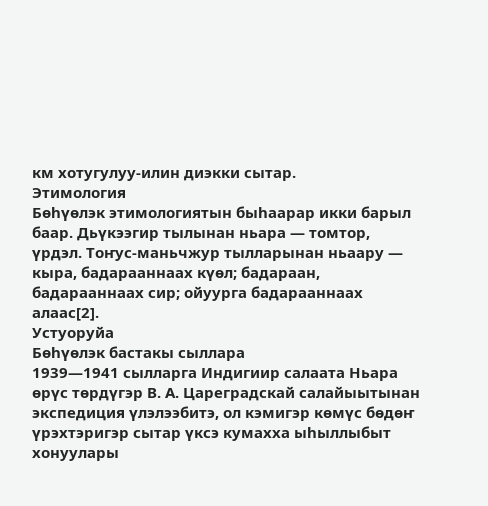км хотугулуу-илин диэкки сытар.
Этимология
Бөһүөлэк этимологиятын быһаарар икки барыл баар. Дьүкээгир тылынан ньара — томтор, үрдэл. Тоҥус-маньчжур тылларынан ньаару — кыра, бадарааннаах күөл; бадараан, бадарааннаах сир; ойуурга бадарааннаах алаас[2].
Устуоруйа
Бөһүөлэк бастакы сыллара
1939—1941 сылларга Индигиир салаата Ньара өрүс төрдүгэр В. А. Цареградскай салайыытынан экспедиция үлэлээбитэ, ол кэмигэр көмүс бөдөҥ үрэхтэригэр сытар үксэ кумахха ыһыллыбыт хонуулары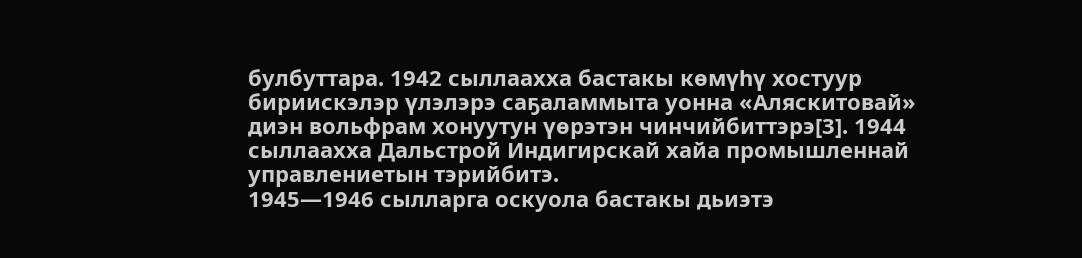булбуттара. 1942 сыллаахха бастакы көмүһү хостуур бириискэлэр үлэлэрэ саҕаламмыта уонна «Аляскитовай» диэн вольфрам хонуутун үөрэтэн чинчийбиттэрэ[3]. 1944 сыллаахха Дальстрой Индигирскай хайа промышленнай управлениетын тэрийбитэ.
1945—1946 сылларга оскуола бастакы дьиэтэ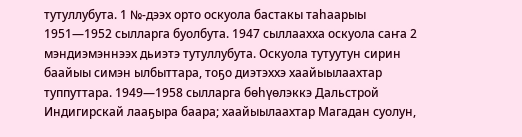тутуллубута. 1 №-дээх орто оскуола бастакы таһаарыы 1951—1952 сылларга буолбута. 1947 сыллаахха оскуола саҥа 2 мэндиэмэннээх дьиэтэ тутуллубута. Оскуола тутуутун сирин баайыы симэн ылбыттара, тоҕо диэтэххэ хаайыылаахтар туппуттара. 1949—1958 сылларга бөһүөлэккэ Дальстрой Индигирскай лааҕыра баара; хаайыылаахтар Магадан суолун,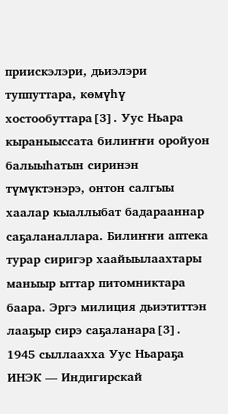приискэлэри, дьиэлэри туппуттара, көмүһү хостообуттара[3]. Уус Ньара кыраныыссата билиҥҥи оройуон балыыһатын сиринэн түмүктэнэрэ, онтон салгыы хаалар кыаллыбат бадарааннар саҕаланаллара. Билиҥҥи аптека турар сиригэр хаайыылаахтары маныыр ыттар питомниктара баара. Эргэ милиция дьиэтиттэн лааҕыр сирэ саҕаланара[3]. 1945 сыллаахха Уус Ньараҕа ИНЭК — Индигирскай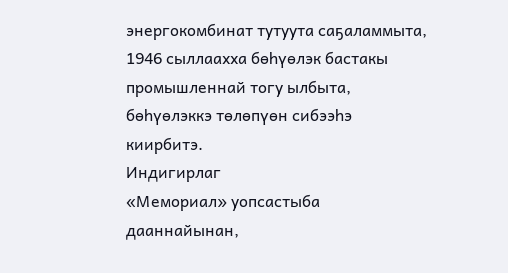энергокомбинат тутуута саҕаламмыта, 1946 сыллаахха бөһүөлэк бастакы промышленнай тогу ылбыта, бөһүөлэккэ төлөпүөн сибээһэ киирбитэ.
Индигирлаг
«Мемориал» уопсастыба дааннайынан,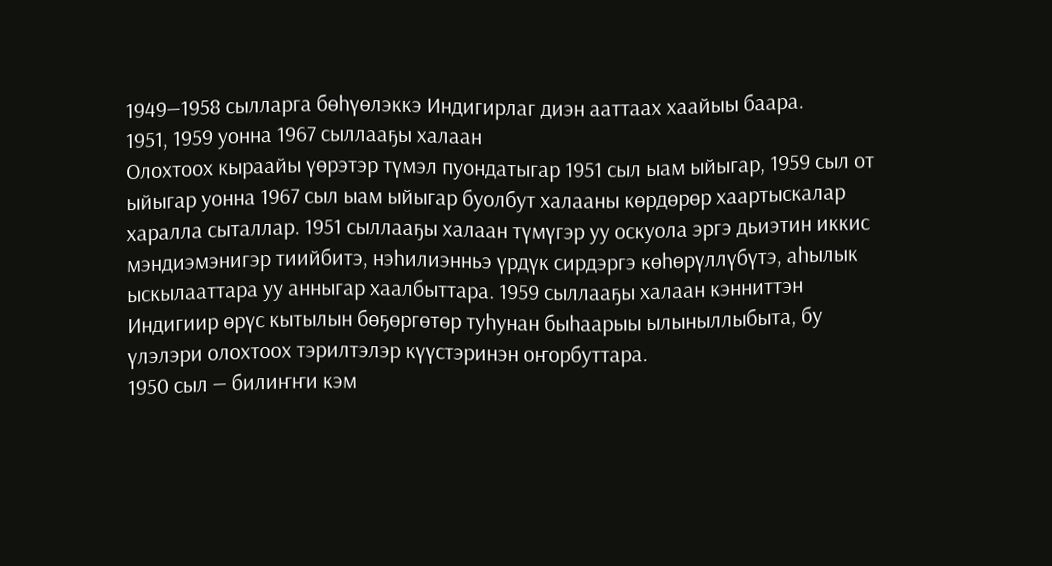1949—1958 сылларга бөһүөлэккэ Индигирлаг диэн ааттаах хаайыы баара.
1951, 1959 уонна 1967 сыллааҕы халаан
Олохтоох кыраайы үөрэтэр түмэл пуондатыгар 1951 сыл ыам ыйыгар, 1959 сыл от ыйыгар уонна 1967 сыл ыам ыйыгар буолбут халааны көрдөрөр хаартыскалар харалла сыталлар. 1951 сыллааҕы халаан түмүгэр уу оскуола эргэ дьиэтин иккис мэндиэмэнигэр тиийбитэ, нэһилиэнньэ үрдүк сирдэргэ көһөрүллүбүтэ, аһылык ыскылааттара уу анныгар хаалбыттара. 1959 сыллааҕы халаан кэнниттэн Индигиир өрүс кытылын бөҕөргөтөр туһунан быһаарыы ылыныллыбыта, бу үлэлэри олохтоох тэрилтэлэр күүстэринэн оҥорбуттара.
1950 сыл — билиҥҥи кэм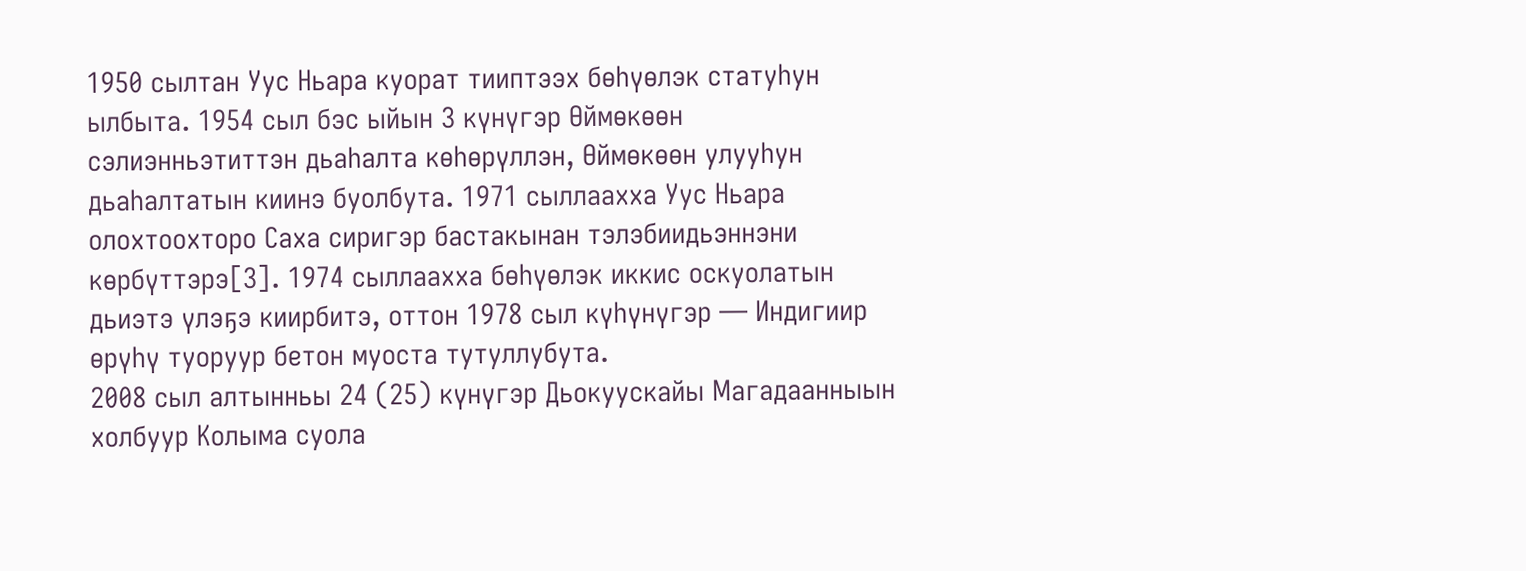1950 сылтан Уус Ньара куорат тииптээх бөһүөлэк статуһун ылбыта. 1954 сыл бэс ыйын 3 күнүгэр Өймөкөөн сэлиэнньэтиттэн дьаһалта көһөрүллэн, Өймөкөөн улууһун дьаһалтатын киинэ буолбута. 1971 сыллаахха Уус Ньара олохтоохторо Саха сиригэр бастакынан тэлэбиидьэннэни көрбүттэрэ[3]. 1974 сыллаахха бөһүөлэк иккис оскуолатын дьиэтэ үлэҕэ киирбитэ, оттон 1978 сыл күһүнүгэр — Индигиир өрүһү туоруур бетон муоста тутуллубута.
2008 сыл алтынньы 24 (25) күнүгэр Дьокуускайы Магадаанныын холбуур Колыма суола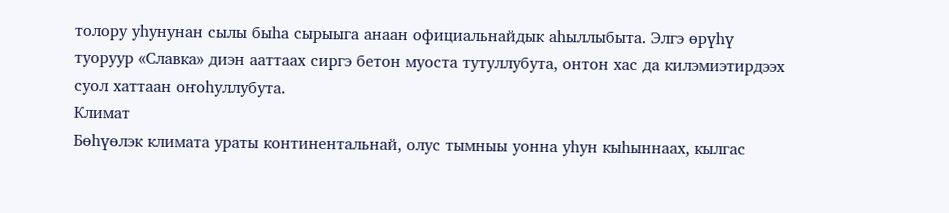толору уһунунан сылы быһа сырыыга анаан официальнайдык аһыллыбыта. Элгэ өрүһү туоруур «Славка» диэн ааттаах сиргэ бетон муоста тутуллубута, онтон хас да килэмиэтирдээх суол хаттаан оҥоһуллубута.
Климат
Бөһүөлэк климата ураты континентальнай, олус тымныы уонна уһун кыһыннаах, кылгас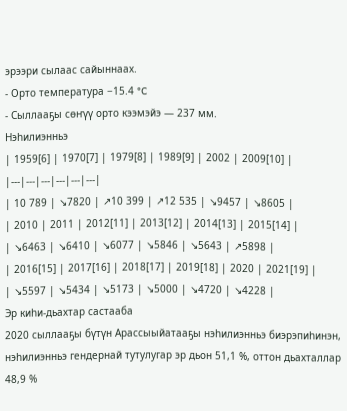эрээри сылаас сайыннаах.
- Орто температура −15.4 °C
- Сыллааҕы сөҥүү орто кээмэйэ — 237 мм.
Нэһилиэнньэ
| 1959[6] | 1970[7] | 1979[8] | 1989[9] | 2002 | 2009[10] |
|---|---|---|---|---|---|
| 10 789 | ↘7820 | ↗10 399 | ↗12 535 | ↘9457 | ↘8605 |
| 2010 | 2011 | 2012[11] | 2013[12] | 2014[13] | 2015[14] |
| ↘6463 | ↘6410 | ↘6077 | ↘5846 | ↘5643 | ↗5898 |
| 2016[15] | 2017[16] | 2018[17] | 2019[18] | 2020 | 2021[19] |
| ↘5597 | ↘5434 | ↘5173 | ↘5000 | ↘4720 | ↘4228 |
Эр киһи-дьахтар састааба
2020 сыллааҕы бүтүн Арассыыйатааҕы нэһилиэнньэ биэрэпиһинэн, нэһилиэнньэ гендернай тутулугар эр дьон 51,1 %, оттон дьахталлар 48,9 %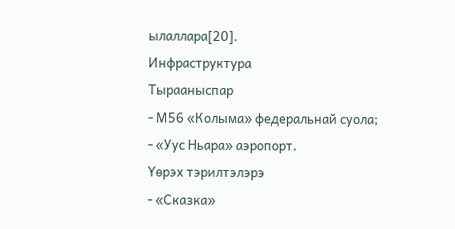ылаллара[20].
Инфраструктура
Тырааныспар
- М56 «Колыма» федеральнай суола;
- «Уус Ньара» аэропорт.
Үөрэх тэрилтэлэрэ
- «Сказка»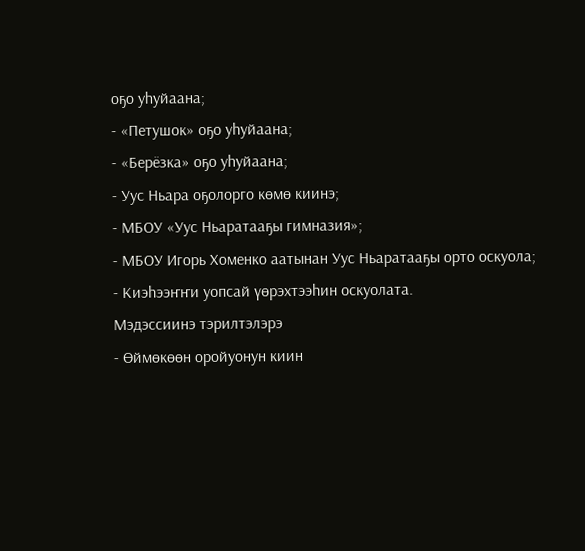оҕо уһуйаана;
- «Петушок» оҕо уһуйаана;
- «Берёзка» оҕо уһуйаана;
- Уус Ньара оҕолорго көмө киинэ;
- МБОУ «Уус Ньаратааҕы гимназия»;
- МБОУ Игорь Хоменко аатынан Уус Ньаратааҕы орто оскуола;
- Киэһээҥҥи уопсай үөрэхтээһин оскуолата.
Мэдэссиинэ тэрилтэлэрэ
- Өймөкөөн оройуонун киин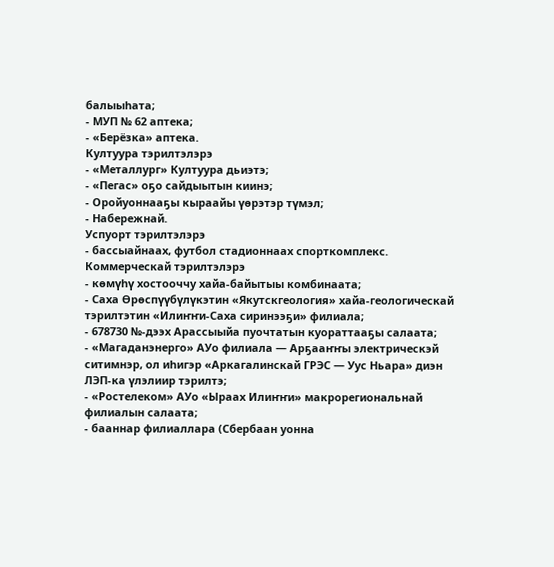балыыһата;
- МУП № 62 аптека;
- «Берёзка» аптека.
Култуура тэрилтэлэрэ
- «Металлург» Култуура дьиэтэ;
- «Пегас» оҕо сайдыытын киинэ;
- Оройуоннааҕы кыраайы үөрэтэр түмэл;
- Набережнай.
Успуорт тэрилтэлэрэ
- бассыайнаах, футбол стадионнаах спорткомплекс.
Коммерческай тэрилтэлэрэ
- көмүһү хостооччу хайа-байытыы комбинаата;
- Саха Өрөспүүбүлүкэтин «Якутскгеология» хайа-геологическай тэрилтэтин «Илиҥҥи-Саха сиринээҕи» филиала;
- 678730 №-дээх Арассыыйа пуочтатын куораттааҕы салаата;
- «Магаданэнерго» АУо филиала — Арҕааҥҥы электрическэй ситимнэр, ол иһигэр «Аркагалинскай ГРЭС — Уус Ньара» диэн ЛЭП-ка үлэлиир тэрилтэ;
- «Ростелеком» АУо «Ыраах Илиҥҥи» макрорегиональнай филиалын салаата;
- бааннар филиаллара (Сбербаан уонна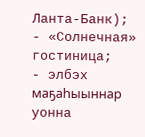Ланта-Банк);
- «Солнечная» гостиница;
- элбэх маҕаһыыннар уонна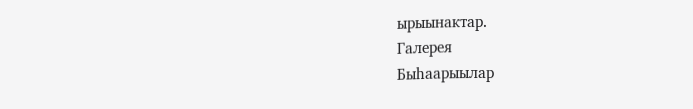ырыынактар.
Галерея
Быһаарыылар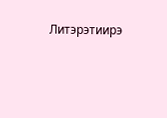Литэрэтиирэ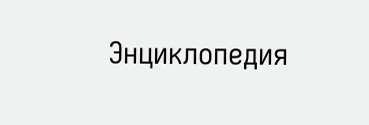Энциклопедия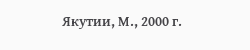Якутии, М., 2000 г.